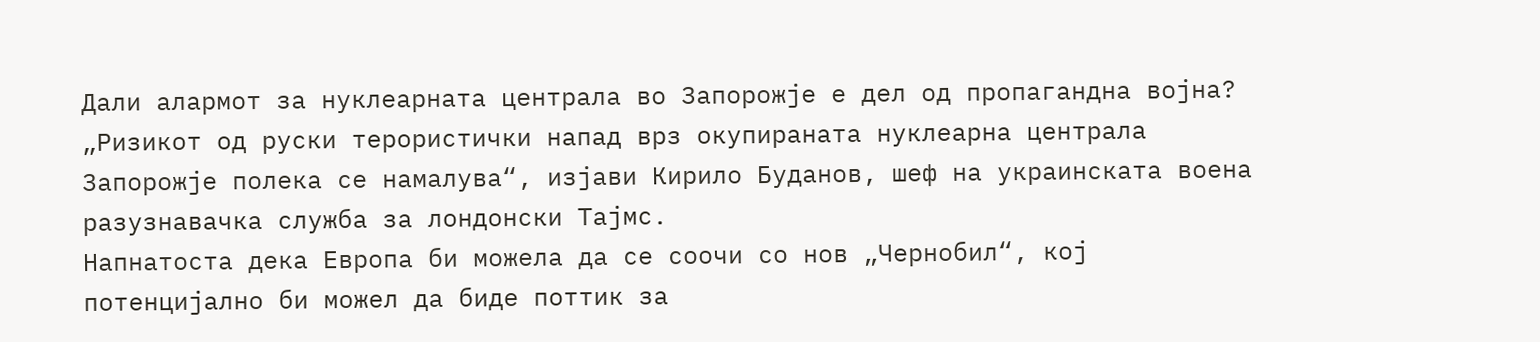Дали алармот за нуклеарната централа во Запорожје е дел од пропагандна војна?
„Ризикот од руски терористички напад врз окупираната нуклеарна централа Запорожје полека се намалува“, изјави Кирило Буданов, шеф на украинската воена разузнавачка служба за лондонски Тајмс.
Напнатоста дека Европа би можела да се соочи со нов „Чернобил“, кој потенцијално би можел да биде поттик за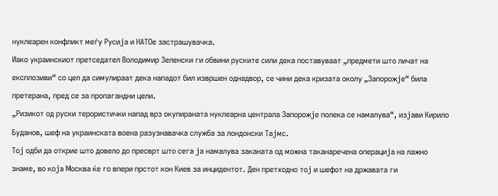нуклеарен конфликт меѓу Русија и НАТОе застрашувачка.
Иако украинскиот претседател Володимир Зеленски ги обвини руските сили дека поставуваат „предмети што личат на експлозиви“ со цел да симулираат дека нападот бил извршен однадвор, се чини дека кризата околу „Запорожје“ била претерана, пред се за пропагандни цели.
„Ризикот од руски терористички напад врз окупираната нуклеарна централа Запорожје полека се намалува“, изјави Кирило Буданов, шеф на украинската воена разузнавачка служба за лондонски Тајмс.
Тој одби да открие што довело до пресврт што сега ја намалува заканата од можна таканаречена операција на лажно знаме, во која Москва ќе го впери прстот кон Киев за инцидентот. Ден претходно тој и шефот на државата ги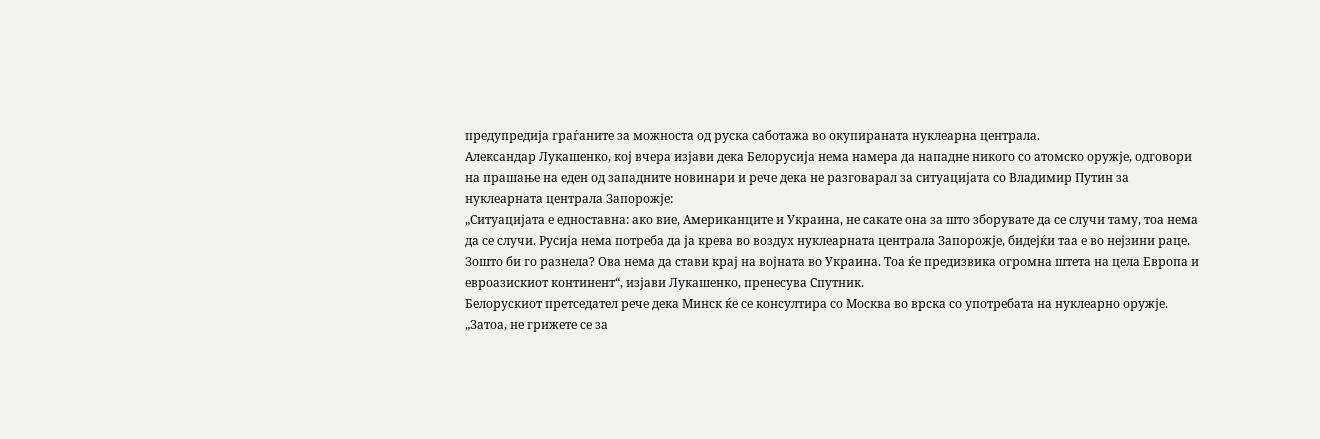предупредија граѓаните за можноста од руска саботажа во окупираната нуклеарна централа.
Александар Лукашенко, кој вчера изјави дека Белорусија нема намера да нападне никого со атомско оружје, одговори на прашање на еден од западните новинари и рече дека не разговарал за ситуацијата со Владимир Путин за нуклеарната централа Запорожје:
„Ситуацијата е едноставна: ако вие, Американците и Украина, не сакате она за што зборувате да се случи таму, тоа нема да се случи. Русија нема потреба да ја крева во воздух нуклеарната централа Запорожје, бидејќи таа е во нејзини раце. Зошто би го разнела? Ова нема да стави крај на војната во Украина. Тоа ќе предизвика огромна штета на цела Европа и евроазискиот континент“, изјави Лукашенко, пренесува Спутник.
Белорускиот претседател рече дека Минск ќе се консултира со Москва во врска со употребата на нуклеарно оружје.
„Затоа, не грижете се за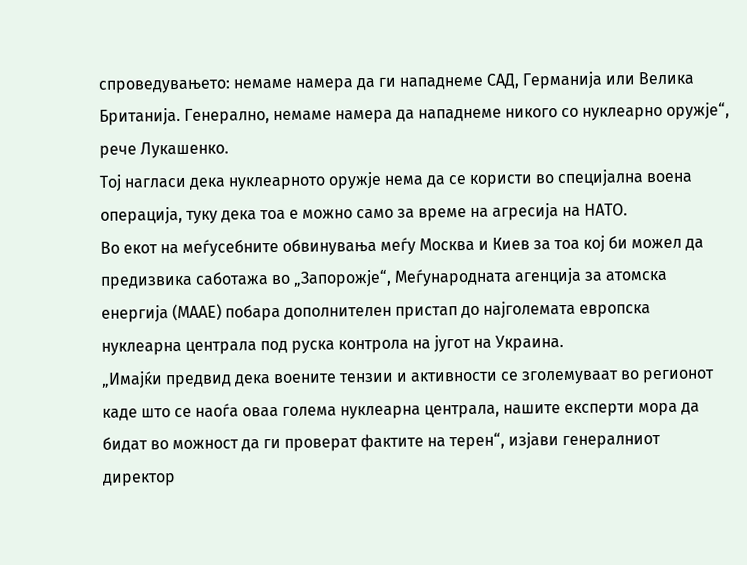спроведувањето: немаме намера да ги нападнеме САД, Германија или Велика Британија. Генерално, немаме намера да нападнеме никого со нуклеарно оружје“, рече Лукашенко.
Тој нагласи дека нуклеарното оружје нема да се користи во специјална воена операција, туку дека тоа е можно само за време на агресија на НАТО.
Во екот на меѓусебните обвинувања меѓу Москва и Киев за тоа кој би можел да предизвика саботажа во „Запорожје“, Меѓународната агенција за атомска енергија (МААЕ) побара дополнителен пристап до најголемата европска нуклеарна централа под руска контрола на југот на Украина.
„Имајќи предвид дека воените тензии и активности се зголемуваат во регионот каде што се наоѓа оваа голема нуклеарна централа, нашите експерти мора да бидат во можност да ги проверат фактите на терен“, изјави генералниот директор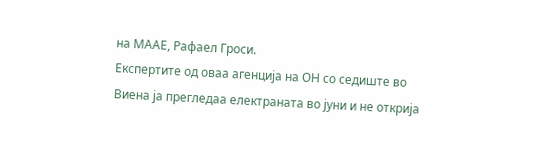на МААЕ, Рафаел Гроси.
Експертите од оваа агенција на ОН со седиште во Виена ја прегледаа електраната во јуни и не открија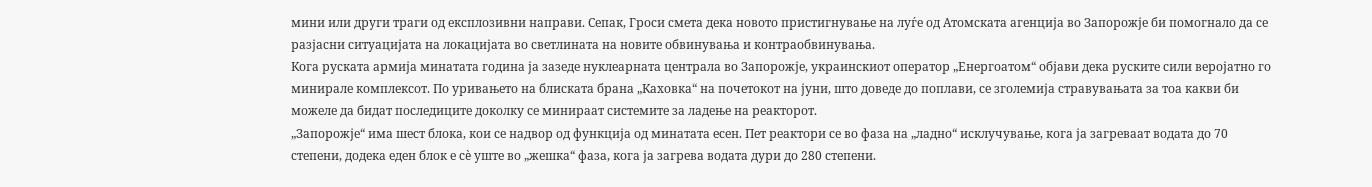мини или други траги од експлозивни направи. Сепак, Гроси смета дека новото пристигнување на луѓе од Атомската агенција во Запорожје би помогнало да се разјасни ситуацијата на локацијата во светлината на новите обвинувања и контраобвинувања.
Кога руската армија минатата година ја зазеде нуклеарната централа во Запорожје, украинскиот оператор „Енергоатом“ објави дека руските сили веројатно го минирале комплексот. По уривањето на блиската брана „Каховка“ на почетокот на јуни, што доведе до поплави, се зголемија стравувањата за тоа какви би можеле да бидат последиците доколку се минираат системите за ладење на реакторот.
„Запорожје“ има шест блока, кои се надвор од функција од минатата есен. Пет реактори се во фаза на „ладно“ исклучување, кога ја загреваат водата до 70 степени, додека еден блок е сè уште во „жешка“ фаза, кога ја загрева водата дури до 280 степени.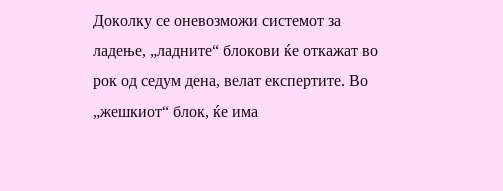Доколку се оневозможи системот за ладење, „ладните“ блокови ќе откажат во рок од седум дена, велат експертите. Во „жешкиот“ блок, ќе има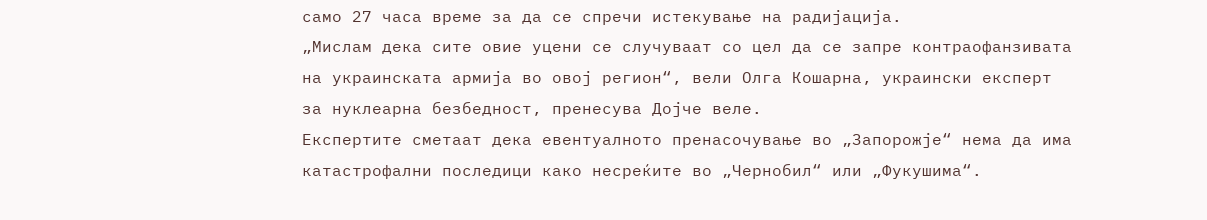само 27 часа време за да се спречи истекување на радијација.
„Мислам дека сите овие уцени се случуваат со цел да се запре контраофанзивата на украинската армија во овој регион“, вели Олга Кошарна, украински експерт за нуклеарна безбедност, пренесува Дојче веле.
Експертите сметаат дека евентуалното пренасочување во „Запорожје“ нема да има катастрофални последици како несреќите во „Чернобил“ или „Фукушима“.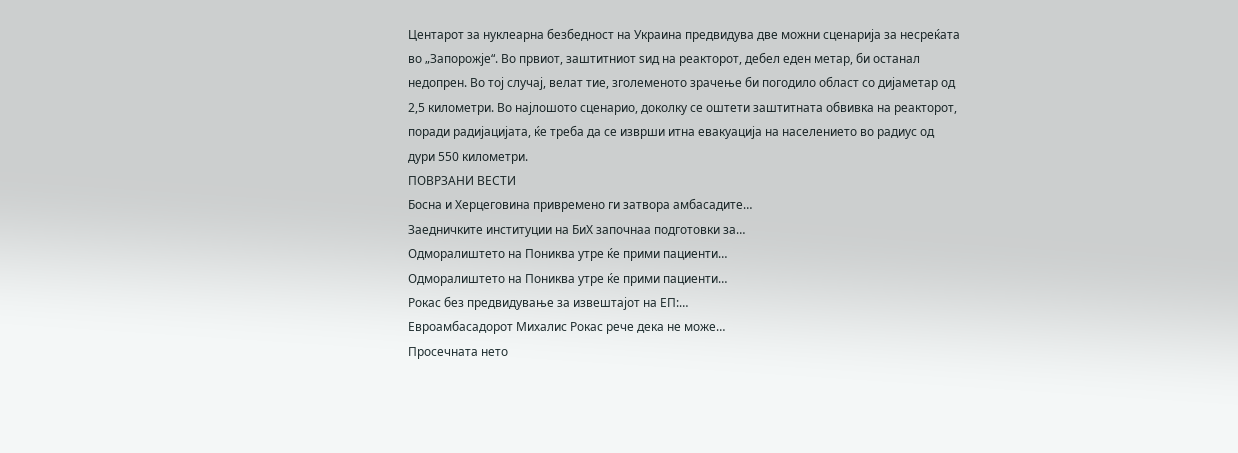Центарот за нуклеарна безбедност на Украина предвидува две можни сценарија за несреќата во „Запорожје“. Во првиот, заштитниот ѕид на реакторот, дебел еден метар, би останал недопрен. Во тој случај, велат тие, зголеменото зрачење би погодило област со дијаметар од 2,5 километри. Во најлошото сценарио, доколку се оштети заштитната обвивка на реакторот, поради радијацијата, ќе треба да се изврши итна евакуација на населението во радиус од дури 550 километри.
ПОВРЗАНИ ВЕСТИ
Босна и Херцеговина привремено ги затвора амбасадите…
Заедничките институции на БиХ започнаа подготовки за…
Одморалиштето на Пониква утре ќе прими пациенти…
Одморалиштето на Пониква утре ќе прими пациенти…
Рокас без предвидување за извештајот на ЕП:…
Евроамбасадорот Михалис Рокас рече дека не може…
Просечната нето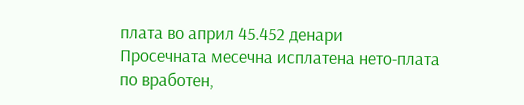плата во април 45.452 денари
Просечната месечна исплатена нето-плата по вработен,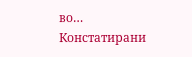во…
Констатирани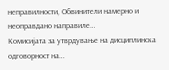неправилности, Обвинители намерно и неоправдано направиле…
Комисијата за утврдување на дисциплинска одговорност на…